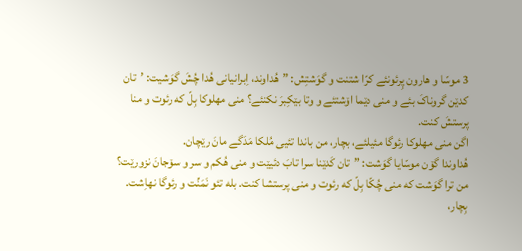3 موسّا و هارون پِرئونئے کرّا شتنت و گوَشتِش: ”هُداوند، اِبرانیانی هُدا چُشَ گوَشیت: ’تان کدێن گروناکَ بئے و منی دێما اۆشتئے و وتا بێکِبرَ نکنئے؟ منی مهلوکا بِلّ که رئوت و منا پرستشَ کنت.
اگن منی مهلوکا رئوگا مئیلئے، بچار، من باندا تئیی مُلکا مَدَگے مانَ رێچان.
هُداوندا گۆن موسّایا گوَشت: ”تان کَدێنا سرا تابَ دئیێت و منی هُکم و سر و سۆجانَ نزورێت؟
من ترا گوَشت که منی چُکّا بِلّ که رئوت و منی پرستشا کنت. بله تئو نَمَنِّت و رئوگا نهاِشت. بِچار،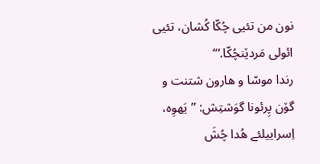نون من تئیی چُکّا کُشان، تئیی ائولی مَردێنچُکّا.‘“
رندا موسّا و هارون شتنت و گۆن پِرئونا گوَشتِش: ”یَهوِه، اِسراییلئے هُدا چُشَ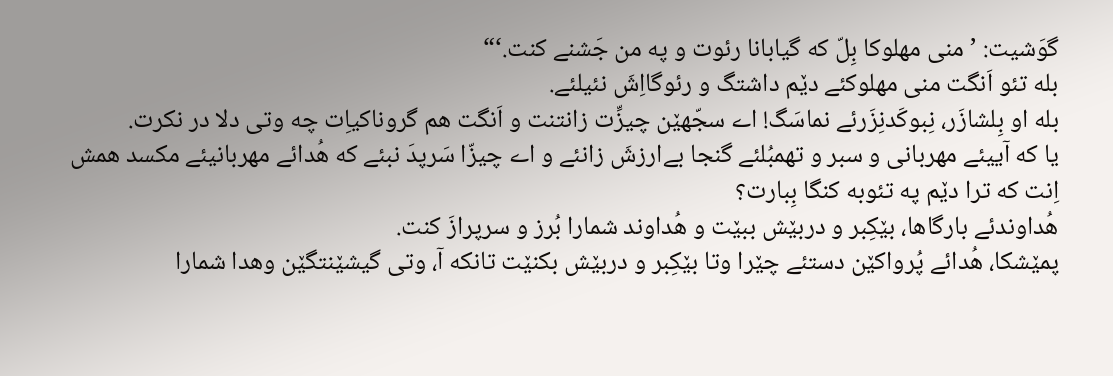گوَشیت: ’منی مهلوکا بِلّ که گیابانا رئوت و په من جَشنے کنت.‘“
بله تئو اَنگت منی مهلوکئے دێم داشتگ و رئوگااِشَ نئیلئے.
بله او بِلشازَر، نِبوکَدنِزَرئے نماسَگ! اے سجّهێن چیزِّت زانتنت و اَنگت هم گروناکیاِت چه وتی دلا در نکرت.
یا که آییئے مهربانی و سبر و تهمبُلئے گنجا بےارزشَ زانئے و اے چیزّا سَرپدَ نبئے که هُدائے مهربانیئے مکسد همش اِنت که ترا دێم په تئوبه کنگا بِبارت؟
هُداوندئے بارگاها، بێکِبر و دربێش ببێت و هُداوند شمارا بُرز و سرپرازَ کنت.
پمێشکا، هُدائے پُرواکێن دستئے چێرا وتا بێکِبر و دربێش بکنێت تانکه آ، وتی گیشێنتگێن وهدا شمارا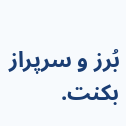بُرز و سرپراز بکنت.